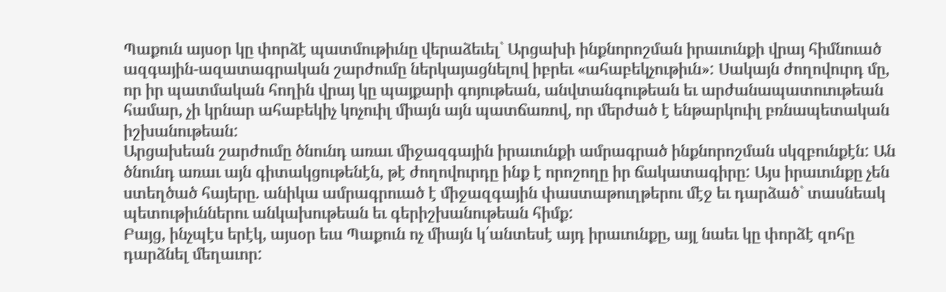Պաքուն այսօր կը փորձէ պատմութիւնը վերաձեւել` Արցախի ինքնորոշման իրաւունքի վրայ հիմնուած ազգային-ազատագրական շարժումը ներկայացնելով իբրեւ «ահաբեկչութիւն»: Սակայն ժողովուրդ մը, որ իր պատմական հողին վրայ կը պայքարի գոյութեան, անվտանգութեան եւ արժանապատուութեան համար, չի կրնար ահաբեկիչ կոչուիլ միայն այն պատճառով, որ մերժած է ենթարկուիլ բռնապետական իշխանութեան:
Արցախեան շարժումը ծնունդ առաւ միջազգային իրաւունքի ամրագրած ինքնորոշման սկզբունքէն: Ան ծնունդ առաւ այն գիտակցութենէն, թէ ժողովուրդը ինք է որոշողը իր ճակատագիրը: Այս իրաւունքը չեն ստեղծած հայերը. անիկա ամրագրուած է միջազգային փաստաթուղթերու մէջ եւ դարձած` տասնեակ պետութիւններու անկախութեան եւ գերիշխանութեան հիմք:
Բայց, ինչպէս երէկ, այսօր եւս Պաքուն ոչ միայն կ՛անտեսէ այդ իրաւունքը, այլ նաեւ կը փորձէ զոհը դարձնել մեղաւոր: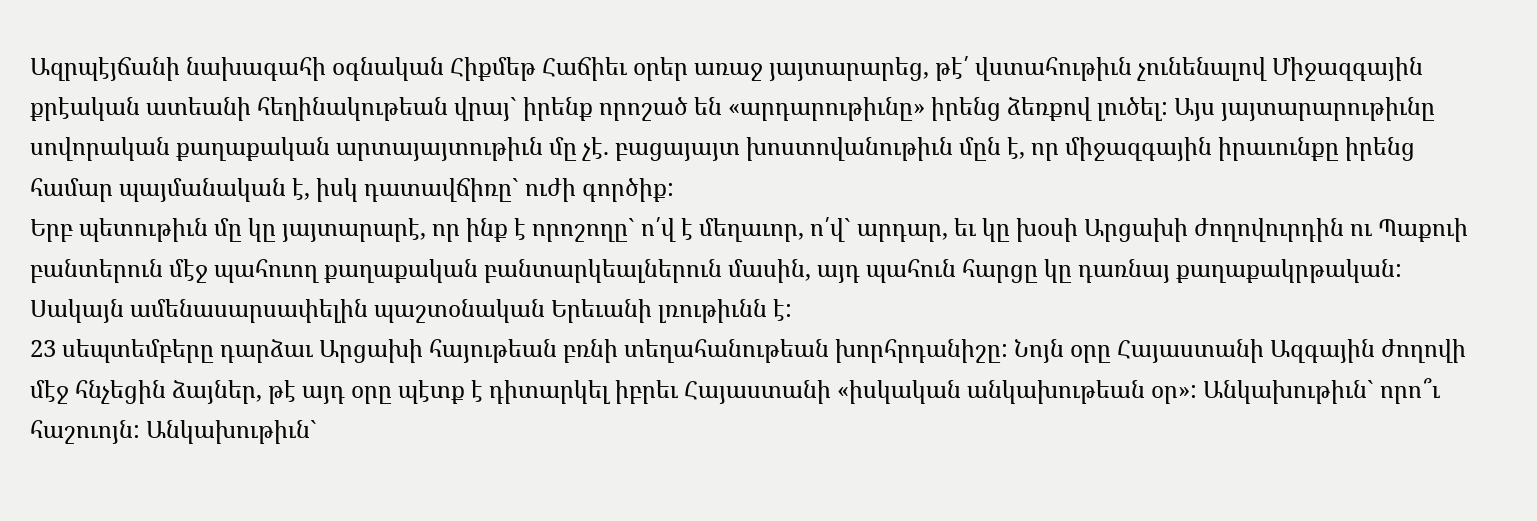Ազրպէյճանի նախագահի օգնական Հիքմեթ Հաճիեւ օրեր առաջ յայտարարեց, թէ՛ վստահութիւն չունենալով Միջազգային քրէական ատեանի հեղինակութեան վրայ` իրենք որոշած են «արդարութիւնը» իրենց ձեռքով լուծել: Այս յայտարարութիւնը սովորական քաղաքական արտայայտութիւն մը չէ. բացայայտ խոստովանութիւն մըն է, որ միջազգային իրաւունքը իրենց համար պայմանական է, իսկ դատավճիռը` ուժի գործիք:
Երբ պետութիւն մը կը յայտարարէ, որ ինք է որոշողը` ո՛վ է մեղաւոր, ո՛վ` արդար, եւ կը խօսի Արցախի ժողովուրդին ու Պաքուի բանտերուն մէջ պահուող քաղաքական բանտարկեալներուն մասին, այդ պահուն հարցը կը դառնայ քաղաքակրթական:
Սակայն ամենասարսափելին պաշտօնական Երեւանի լռութիւնն է:
23 սեպտեմբերը դարձաւ Արցախի հայութեան բռնի տեղահանութեան խորհրդանիշը: Նոյն օրը Հայաստանի Ազգային ժողովի մէջ հնչեցին ձայներ, թէ այդ օրը պէտք է դիտարկել իբրեւ Հայաստանի «իսկական անկախութեան օր»: Անկախութիւն` որո՞ւ հաշուոյն: Անկախութիւն`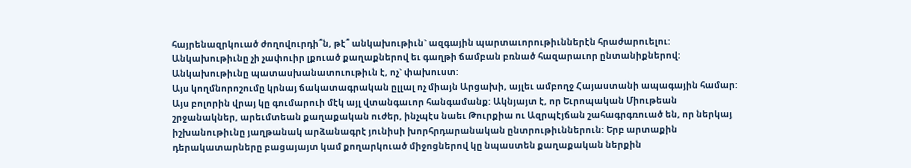հայրենազրկուած ժողովուրդի՞ն, թէ՞ անկախութիւն` ազգային պարտաւորութիւններէն հրաժարուելու:
Անկախութիւնը չի չափուիր լքուած քաղաքներով եւ գաղթի ճամբան բռնած հազարաւոր ընտանիքներով: Անկախութիւնը պատասխանատուութիւն է, ոչ` փախուստ:
Այս կողմնորոշումը կրնայ ճակատագրական ըլլալ ոչ միայն Արցախի, այլեւ ամբողջ Հայաստանի ապագային համար:
Այս բոլորին վրայ կը գումարուի մէկ այլ վտանգաւոր հանգամանք: Ակնյայտ է, որ Եւրոպական Միութեան շրջանակներ, արեւմտեան քաղաքական ուժեր, ինչպէս նաեւ Թուրքիա ու Ազրպէյճան շահագրգռուած են, որ ներկայ իշխանութիւնը յաղթանակ արձանագրէ յունիսի խորհրդարանական ընտրութիւններուն: Երբ արտաքին դերակատարները բացայայտ կամ քողարկուած միջոցներով կը նպաստեն քաղաքական ներքին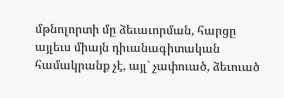մթնոլորտի մը ձեւաւորման, հարցը այլեւս միայն դիւանագիտական համակրանք չէ, այլ` չափուած, ձեւուած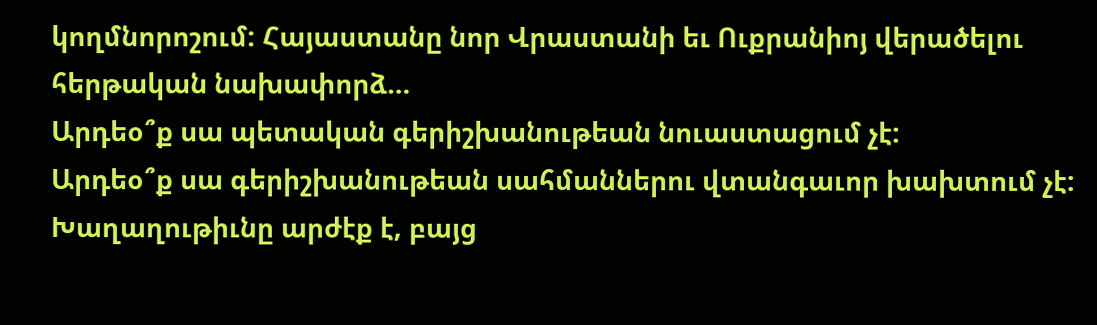կողմնորոշում: Հայաստանը նոր Վրաստանի եւ Ուքրանիոյ վերածելու հերթական նախափորձ…
Արդեօ՞ք սա պետական գերիշխանութեան նուաստացում չէ:
Արդեօ՞ք սա գերիշխանութեան սահմաններու վտանգաւոր խախտում չէ:
Խաղաղութիւնը արժէք է, բայց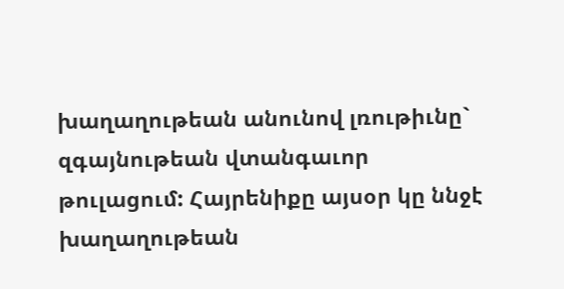խաղաղութեան անունով լռութիւնը` զգայնութեան վտանգաւոր թուլացում: Հայրենիքը այսօր կը ննջէ խաղաղութեան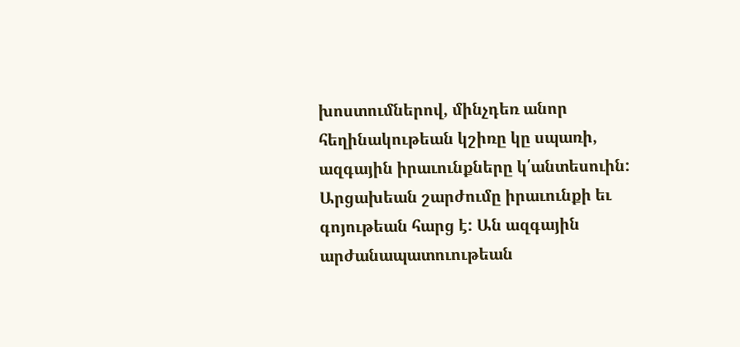խոստումներով, մինչդեռ անոր հեղինակութեան կշիռը կը սպառի, ազգային իրաւունքները կ՛անտեսուին:
Արցախեան շարժումը իրաւունքի եւ գոյութեան հարց է: Ան ազգային արժանապատուութեան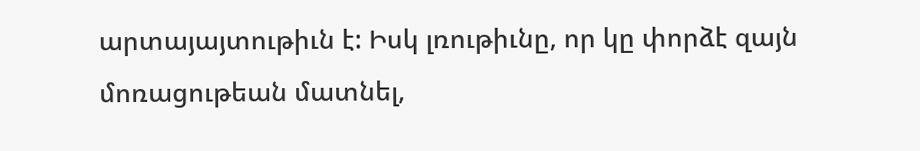արտայայտութիւն է: Իսկ լռութիւնը, որ կը փորձէ զայն մոռացութեան մատնել,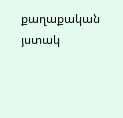քաղաքական յստակ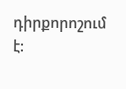դիրքորոշում է: